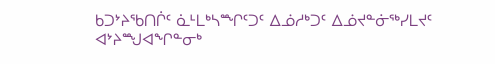ᑲᑐᔾᔨᖃᑎᒌᑦ ᓈᒻᒪᒃᓴᙱᑦᑐᑦ ᐃᓅᓱᒃᑐᑦ ᐃᓅᔪᓐᓃᖅᓯᒪᔪᑦ ᐊᔾᔨᙳᐊᖏᓐᓂᒃ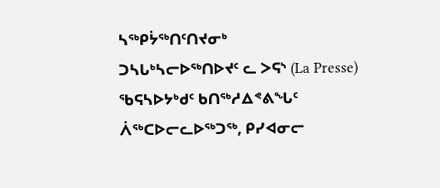ᓴᖅᑭᔮᖅᑎᑦᑎᔪᓂᒃ
ᑐᓴᒐᒃᓴᓕᐅᖅᑎᐅᔪᑦ ᓚ ᐳᕋᔅ (La Presse) ᖃᕋᓴᐅᔭᒃᑯᑦ ᑲᑎᖅᓱᐃᕝᕕᖓᑦ ᐲᖅᑕᐅᓕᓚᐅᖅᑐᖅ, ᑭᓯᐊᓂᓕ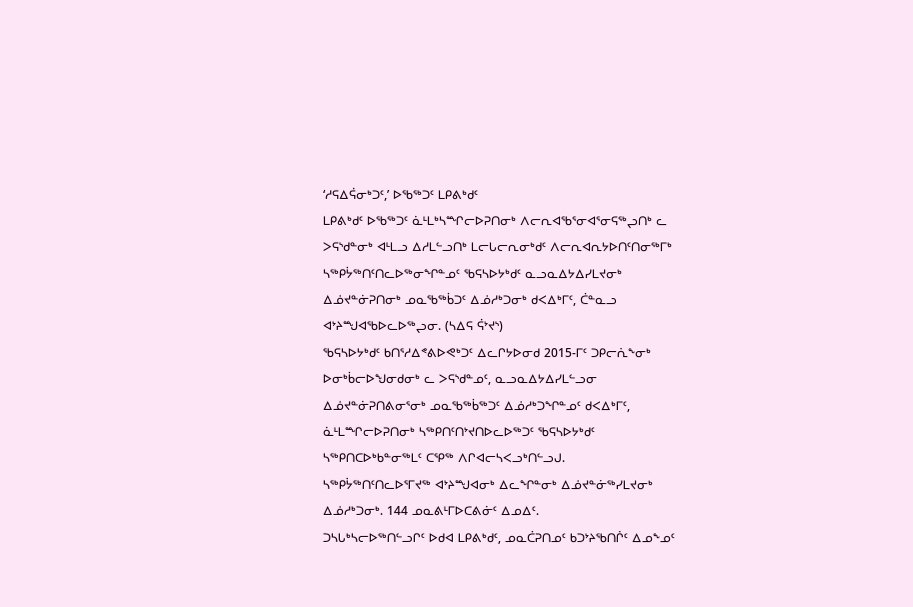‘ᓱᕋᐃᕌᓂᒃᑐᑦ,’ ᐅᖃᖅᑐᑦ ᒪᑭᕕᒃᑯᑦ
ᒪᑭᕕᒃᑯᑦ ᐅᖃᖅᑐᑦ ᓈᒻᒪᒃᓴᙱᓕᐅᕈᑎᓂᒃ ᐱᓕᕆᐊᖃᕐᓂᐊᕐᓂᕋᖅᖢᑎᒃ ᓚ ᐳᕋᔅᑯᓐᓂᒃ ᐊᒻᒪᓗ ᐃᓱᒪᓪᓗᑎᒃ ᒪᓕᒐᓕᕆᓂᒃᑯᑦ ᐱᓕᕆᐊᕆᔭᐅᑎᑦᑎᓂᖅᒥᒃ ᓴᖅᑭᔮᖅᑎᑦᑎᓚᐅᖅᓂᖏᓐᓄᑦ ᖃᕋᓴᐅᔭᒃᑯᑦ ᓇᓗᓇᐃᔭᐃᓯᒪᔪᓂᒃ ᐃᓅᔪᓐᓃᕈᑎᓂᒃ ᓄᓇᖃᖅᑳᑐᑦ ᐃᓅᓱᒃᑐᓂᒃ ᑯᐸᐃᒃᒥᑦ, ᑖᓐᓇᓗ ᐊᔾᔨᙳᐊᖃᐅᓚᐅᖅᖢᓂ. (ᓴᐃᕋ ᕌᔾᔪᔅ)
ᖃᕋᓴᐅᔭᒃᑯᑦ ᑲᑎᕐᓱᐃᕝᕕᐅᕙᒃᑐᑦ ᐃᓚᒋᔭᐅᓂᑯ 2015-ᒥᑦ ᑐᑭᓕᕇᖕᓂᒃ ᐅᓂᒃᑳᓕᐅᖑᓂᑯᓂᒃ ᓚ ᐳᕋᔅᑯᓐᓄᑦ, ᓇᓗᓇᐃᔭᐃᓯᒪᓪᓗᓂ ᐃᓅᔪᓐᓃᕈᑎᕕᓂᕐᓂᒃ ᓄᓇᖃᖅᑳᖅᑐᑦ ᐃᓅᓱᒃᑐᖏᓐᓄᑦ ᑯᐸᐃᒃᒥᑦ, ᓈᒻᒪᙱᓕᐅᕈᑎᓂᒃ ᓴᖅᑭᑎᑦᑎᔾᔪᑎᐅᓚᐅᖅᑐᑦ ᖃᕋᓴᐅᔭᒃᑯᑦ ᓴᖅᑭᑎᑕᐅᒃᑲᓐᓂᖅᒪᑦ ᑕᕿᖅ ᐱᒋᐊᓕᓴᐸᓗᒃᑎᓪᓗᒍ.
ᓴᖅᑭᔮᖅᑎᑦᑎᓚᐅᕐᒥᔪᖅ ᐊᔾᔨᙳᐊᓂᒃ ᐃᓚᖏᓐᓂᒃ ᐃᓅᔪᓐᓃᖅᓯᒪᔪᓂᒃ ᐃᓅᓱᒃᑐᓂᒃ. 144 ᓄᓇᕕᒻᒥᐅᑕᕕᓃᑦ ᐃᓄᐃᑦ.
ᑐᓴᒐᒃᓴᓕᐅᖅᑎᓪᓗᒋᑦ ᐅᑯᐊ ᒪᑭᕕᒃᑯᑦ, ᓄᓇᑖᕈᑎᓄᑦ ᑲᑐᔾᔨᖃᑎᒌᑦ ᐃᓄᖕᓄᑦ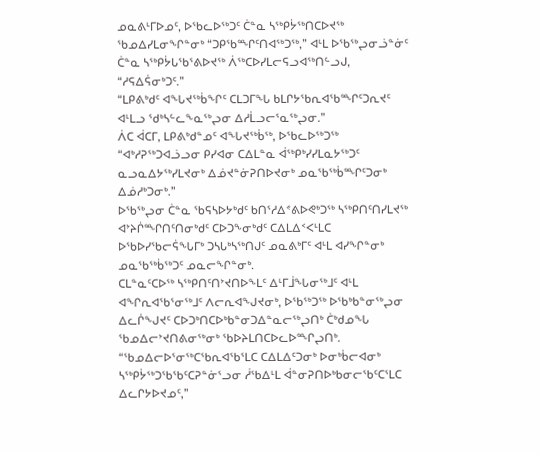ᓄᓇᕕᒻᒥᐅᓄᑦ, ᐅᖃᓚᐅᖅᑐᑦ ᑖᓐᓇ ᓴᖅᑭᔮᖅᑎᑕᐅᔪᖅ ᖃᓄᐃᓯᒪᓂᖏᓐᓂᒃ “ᑐᑭᖃᙱᑦᑎᐊᖅᑐᖅ,” ᐊᒻᒪ ᐅᖃᖅᖢᓂᓘᓐᓃᑦ ᑖᓐᓇ ᓴᖅᑭᔮᒐᖃᕐᕕᐅᔪᖅ ᐲᖅᑕᐅᓯᒪᓕᕋᓗᐊᖅᑎᓪᓗᒍ, “ᓱᕋᐃᕌᓂᒃᑐᑦ.”
“ᒪᑭᕕᒃᑯᑦ ᐊᖓᔪᖅᑳᖏᑦ ᑕᒪᑐᒥᖓ ᑲᒪᒋᔭᖃᕆᐊᖃᙱᑦᑐᕆᔪᑦ ᐊᒻᒪᓗ ᖁᒃᓴᓪᓚᖕᓇᖅᖢᓂ ᐃᓱᒫᓗᓕᕐᓇᖅᖢᓂ.”
ᐲᑕ ᐋᑕᒥ, ᒪᑭᕕᒃᑯᓐᓄᑦ ᐊᖓᔪᖅᑳᖅ, ᐅᖃᓚᐅᖅᑐᖅ “ᐊᒃᓱᕈᖅᑐᐊᓘᓗᓂ ᑭᓯᐊᓂ ᑕᐃᒪᓐᓇ ᐋᖅᑭᒃᓯᓯᒪᓇᔭᖅᑐᑦ ᓇᓗᓇᐃᔭᖅᓯᒪᔪᓂᒃ ᐃᓅᔪᓐᓃᕈᑎᐅᔪᓂᒃ ᓄᓇᖃᖅᑳᙱᑦᑐᓂᒃ ᐃᓅᓱᒃᑐᓂᒃ.”
ᐅᖃᖅᖢᓂ ᑖᓐᓇ ᖃᕋᓴᐅᔭᒃᑯᑦ ᑲᑎᕐᓱᐃᕝᕕᐅᕙᒃᑐᖅ ᓴᖅᑭᑎᑦᑎᓯᒪᔪᖅ ᐊᔾᔨᒌᙱᑎᑦᑎᓂᒃᑯᑦ ᑕᐅᑐᖕᓂᒃᑯᑦ ᑕᐃᒪᐃᑉᐸᒻᒪᑕ ᐅᖃᐅᓯᖃᓕᕌᖓᒥᒃ ᑐᓴᒐᒃᓴᖅᑎᒍᑦ ᓄᓇᕕᒃᒥᑦ ᐊᒻᒪ ᐊᓯᖏᓐᓂᒃ ᓄᓇᖃᖅᑳᖅᑐᑦ ᓄᓇᓕᖏᓐᓂᒃ.
ᑕᒪᓐᓇᑦᑕᐅᖅ ᓴᖅᑭᑎᑦᑎᔾᔪᑎᐅᖕᒪᑦ ᐃᒻᒥᒨᖓᓂᖅᒧᑦ ᐊᒻᒪ ᐊᖏᕆᐊᖃᕐᓂᖅᒧᑦ ᐱᓕᕆᐊᖑᔪᓂᒃ, ᐅᖃᖅᑐᖅ ᐅᖃᒃᑲᓐᓂᖅᖢᓂ ᐃᓚᒌᖑᔪᑦ ᑕᐅᑐᒃᑎᑕᐅᒃᑲᓐᓂᑐᐃᓐᓇᓕᖅᖢᑎᒃ ᑖᒃᑯᓄᖓ ᖃᓄᐃᓕᔾᔪᑎᕕᓂᖅᓂᒃ ᖃᐅᔨᒪᑎᑕᐅᓚᐅᙱᖢᑎᒃ.
“ᖃᓄᐃᓕᐅᕐᓂᖅᑕᖃᕆᐊᖃᕐᒪᑕ ᑕᐃᒪᐃᑦᑐᓂᒃ ᐅᓂᒃᑳᓕᐊᓂᒃ ᓴᖅᑭᔮᖅᑐᖃᖃᑦᑕᕈᓐᓃᕐᓗᓂ ᓲᖃᐃᒻᒪ ᐋᓐᓂᕈᑎᐅᒃᑲᓂᓕᖃᑦᑕᕐᒪᑕ ᐃᓚᒋᔭᐅᔪᓄᑦ,”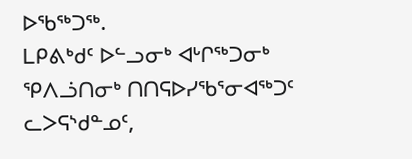ᐅᖃᖅᑐᖅ.
ᒪᑭᕕᒃᑯᑦ ᐅᓪᓗᓂᒃ ᐊᒡᒋᖅᑐᓂᒃ ᕿᐱᓘᑎᓂᒃ ᑎᑎᕋᐅᓯᖃᕐᓂᐊᖅᑐᑦ ᓚᐳᕋᔅᑯᓐᓄᑦ,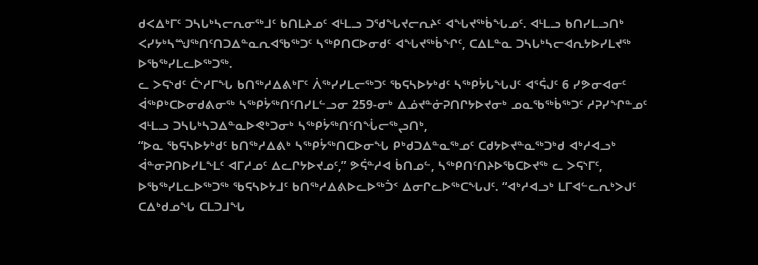ᑯᐸᐃᒃᒥᑦ ᑐᓴᒐᒃᓴᓕᕆᓂᖅᒧᑦ ᑲᑎᒪᔨᓄᑦ ᐊᒻᒪᓗ ᑐᖁᖓᔪᓕᕆᔨᑦ ᐊᖓᔪᖅᑳᖓᓄᑦ. ᐊᒻᒪᓗ ᑲᑎᓯᒪᓗᑎᒃ ᐸᓯᔭᒃᓴᙳᖅᑎᑦᑎᑐᐃᓐᓇᕆᐊᖃᖅᑐᑦ ᓴᖅᑭᑎᑕᐅᓂᑯᑦ ᐊᖓᔪᖅᑳᖏᑦ, ᑕᐃᒪᓐᓇ ᑐᓴᒐᒃᓴᓕᐊᕆᔭᐅᓯᒪᔪᖅ ᐅᖃᖅᓯᒪᓚᐅᖅᑐᖅ.
ᓚ ᐳᕋᔅᑯᑦ ᑖᔅᓱᒥᖓ ᑲᑎᖅᓱᐃᕕᒃᒥᑦ ᐲᖅᓯᓯᒪᓕᖅᑐᑦ ᖃᕋᓴᐅᔭᒃᑯᑦ ᓴᖅᑭᔮᒐᖓᒍᑦ ᐊᕐᕌᒍᑦ 6 ᓯᕗᓂᐊᓂᑦ ᐋᖅᑭᒃᑕᐅᓂᑯᕕᓂᖅ ᓴᖅᑭᔮᖅᑎᑦᑎᓯᒪᓪᓗᓂ 259-ᓂᒃ ᐃᓅᔪᓐᓃᕈᑎᒋᔭᐅᔪᓂᒃ ᓄᓇᖃᖅᑳᖅᑐᑦ ᓱᕈᓯᖏᓐᓄᑦ ᐊᒻᒪᓗ ᑐᓴᒐᒃᓴᑐᐃᓐᓇᐅᕙᒃᑐᓂᒃ ᓴᖅᑭᔮᖅᑎᑦᑎᖔᓕᖅᖢᑎᒃ,
“ᐅᓇ ᖃᕋᓴᐅᔭᒃᑯᑦ ᑲᑎᖅᓱᐃᕕᒃ ᓴᖅᑭᔮᖅᑎᑕᐅᓂᖓ ᑭᒃᑯᑐᐃᓐᓇᖅᓄᑦ ᑕᑯᔭᐅᔪᓐᓇᖅᑐᒃᑯ ᐊᒃᓱᐊᓗᒃ ᐋᓐᓂᕈᑎᐅᓯᒪᖕᒪᑦ ᐊᒥᓱᓄᑦ ᐃᓚᒋᔭᐅᔪᓄᑦ,” ᕗᕌᓐᓱᐊ ᑳᑎᓄᓪ, ᓴᖅᑭᑎᑦᑎᔨᐅᖃᑕᐅᔪᖅ ᓚ ᐳᕋᔅᒥᑦ, ᐅᖃᖅᓯᒪᓚᐅᖅᑐᖅ ᖃᕋᓴᐅᔭᒧᑦ ᑲᑎᖅᓱᐃᕕᐅᓚᐅᖅᑑᑉ ᐃᓂᒋᓚᐅᖅᑕᖓᒍᑦ. “ᐊᒃᓱᐊᓗᒃ ᒪᒥᐊᓪᓚᕆᒃᐳᒍᑦ ᑕᐃᒃᑯᓄᖓ ᑕᒪᑐᒧᖓ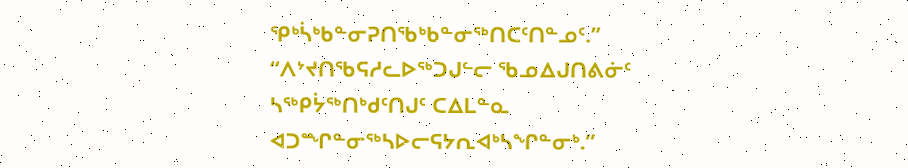ᕿᒃᓵᒃᑲᓐᓂᕈᑎᖃᒃᑲᓐᓂᖅᑎᑕᑦᑎᓐᓄᑦ.”
“ᐱᔾᔪᑎᖃᕋᓱᓚᐅᖅᑐᒍᓪᓕ ᖃᓄᐃᒍᑎᕕᓃᑦ ᓴᖅᑭᔮᖅᑎᒃᑯᑦᑎᒍᑦ ᑕᐃᒪᓐᓇ ᐊᑐᙱᓐᓂᖅᓴᐅᓕᕋᔭᕆᐊᒃᓴᖏᓐᓂᒃ.”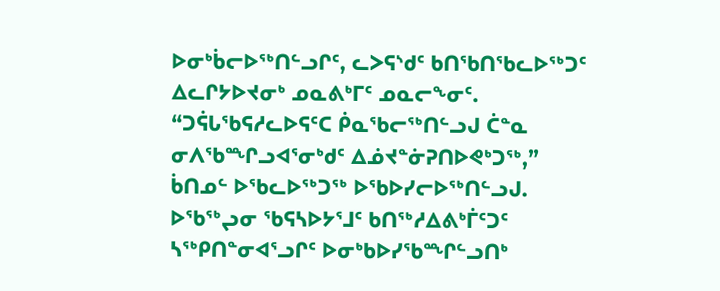ᐅᓂᒃᑳᓕᐅᖅᑎᓪᓗᒋᑦ, ᓚᐳᕋᔅᑯᑦ ᑲᑎᖃᑎᖃᓚᐅᖅᑐᑦ ᐃᓚᒋᔭᐅᔪᓂᒃ ᓄᓇᕕᒃᒥᑦ ᓄᓇᓕᖕᓂᑦ. “ᑐᕌᒐᖃᕋᓱᓚᐅᕋᑦᑕ ᑮᓇᖃᓕᖅᑎᓪᓗᒍ ᑖᓐᓇ ᓂᐱᖃᙱᓗᐊᕐᓂᒃᑯᑦ ᐃᓅᔪᓐᓃᕈᑎᐅᕙᒃᑐᖅ,” ᑳᑎᓄᓪ ᐅᖃᓚᐅᖅᑐᖅ ᐅᖃᐅᓯᓕᐅᖅᑎᓪᓗᒍ.
ᐅᖃᖅᖢᓂ ᖃᕋᓴᐅᔭᕐᒧᑦ ᑲᑎᖅᓱᐃᕕᒃᒦᑦᑐᑦ ᓴᖅᑭᑎᓐᓂᐊᕐᓗᒋᑦ ᐅᓂᒃᑲᐅᓯᖃᙱᓪᓗᑎᒃ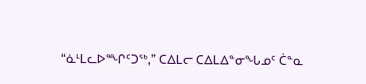“ᓈᒻᒪᓚᐅᙱᑦᑐᖅ,” ᑕᐃᒪᓕ ᑕᐃᒪᐃᓐᓂᖓᓄᑦ ᑖᓐᓇ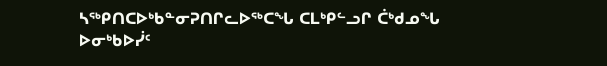ᓴᖅᑭᑎᑕᐅᒃᑲᓐᓂᕈᑎᒋᓚᐅᖅᑕᖓ ᑕᒪᒃᑭᓪᓗᒋ ᑖᒃᑯᓄᖓ ᐅᓂᒃᑲᐅᓰᑦ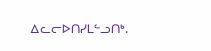ᐃᓚᓕᐅᑎᓯᒪᓪᓗᑎᒃ.